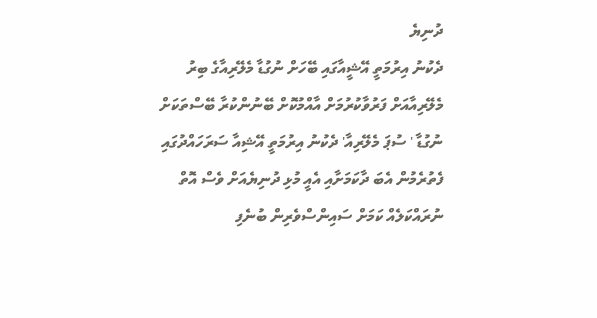ދުނިޔެ
ދެކުނު އިރުމަތީ އޭޝީއާގައި ބޭހަށް ނުގުޑާ މެލޭރިއާގެ ބިރު
މެލޭރިއާއަށް ފަރުވާކުރުމަށް އާއްމުކޮށް ބޭނުންކުރާ ބޭސްތަކަށް ނުގުޑާ ' ސުޕަ މެލޭރިއާ' ދެކުނު އިރުމަތީ އޭޝިއާ ސަރަހައްދުގައި ފެތުރެމުން އެބަ ދާކަމަށާއި އެއީ މުޅި ދުނިޔެއަށް ވެސް އޮތް ނުރައްކަލެއް ކަމަށް ސައިންސްވެރިން ބުނެފި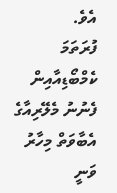އެވެ.
ފުރަތަމަ ކެމްބޯޑިއާއިން ފެނުނު މެލޭރިއާގެ އެބާވަތް މިހާރު ވަނީ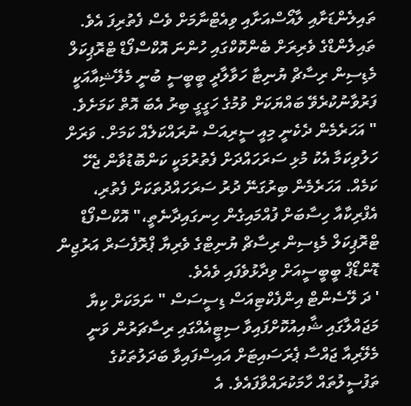ތައިލެންޑަށާއި ލާއޯސްއަށާއި ވިއެޓްނާމަށް ވެސް ފެތުރިފަ އެވެ.
ތައިލެންޑްގެ ވެރިރަށް ބެންކޮކްގައި ހުންނަ އޮކްސްފޯޑް ޓްރޮޕިކަލް މެޑިސިން ރިސާޗް ޔުނިޓާ ހަވާލާދީ ބީބީސީ ބުނީ މެލޭޝިއާއަކީ ފަރުވާނުކުރެވޭ ބައްޔަކަށް ވުމުގެ ހަގީގީ ބިރު އެބަ އޮތް ކަމަށެވެ.
" އަހަރެމެން ދެކެނީ މިއީ ސީރިއަސް ނުރައްކަލެއް ކަމަށް. ވަރަށް ހަލުވިކަމާ އެކު މުޅި ސަރަހައްދަށް ފެތުރުމަކީ ކަންބޮޑުވާން ޖެހޭ ކަމެއް. އަހަރެމެން ބިރުގަނޭ ދުރު ސަރަހައްދުތަކަށް ފެތުރި، އެފްރިކާއާ ހިސާބަށް ފުއްމައިގެން ހިނގައިދާނެތީ،" އޮކްސްފޯޑް ޓްރޮޕިކަލް މެޑިސިން ރިސާޗް ޔުނިޓްގެ ވެރިޔާ ޕްރޮފެސަރް އަރުޖިން ޑޮންޑޯޕް ބީބީސީއަށް ވިދާޅުވެފައި ވެއެވެ.
' ދަ ލޭސެންޓް އިންފެކްޓިއަސް ޑިސީސަސް " ނަމަކަށް ކިޔާ މަޖައްލާގައި ޝާއިއުކޮށްފައިވާ ސިޓީއެއްގައި ރިސާޗަރުން ވަނީ މެލޭރިއާ ޖައްސާ ޕެރަސައިޓަށް އައިސްފައިވާ ބަދަލުތަކުގެ ތަފުސީލުތައް ހާމަކުރައްވާފައެވެ. އެ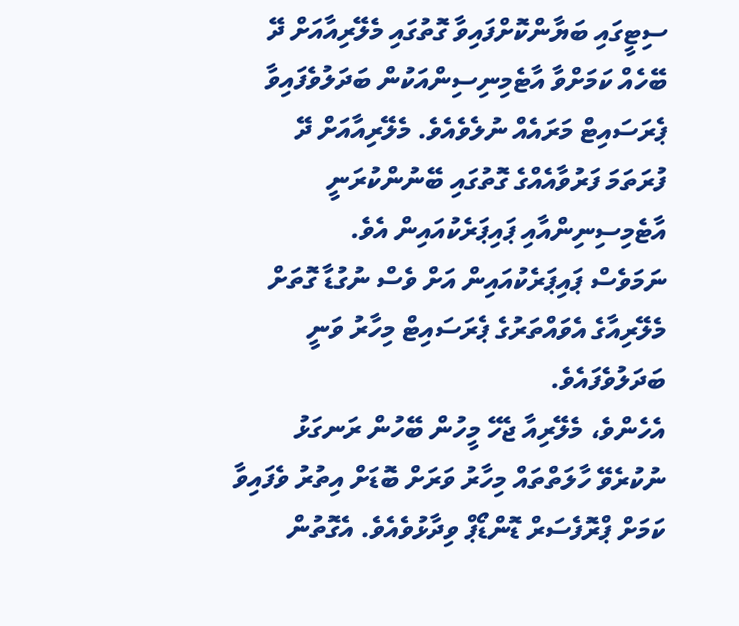ސިޓީގައި ބަޔާންކޮށްފައިވާ ގޮތުގައި މެލޭރިއާއަށް ދޭ ބޭހެއް ކަމަށްވާ އާޓެމިނިސިންއަކުން ބަދަލުވެފައިވާ ޕެރަސައިޓް މަރައެއް ނުލެވެއެވެ. މެލޭރިއާއަށް ދޭ ފުރަތަމަ ފަރުވާއެއްގެ ގޮތުގައި ބޭނުންކުރަނީ އާޓެމިސިނިންއާއި ޕައިޕަރެކުއައިން އެވެ.
ނަމަވެސް ޕައިޕަރެކުއައިން އަށް ވެސް ނުގުޑާ ގޮތަށް މެލޭރިއާގެ އެވައްތަރުގެ ޕެރަސައިޓް މިހާރު ވަނީ ބަދަލުވެފައެވެ.
އެހެންވެ، މެލޭރިއާ ޖެހޭ މީހުން ބޭހުން ރަނގަޅު ނުކުރެވޭ ހާލަތްތައް މިހާރު ވަރަށް ބޮޑަށް އިތުރު ވެފައިވާ ކަމަށް ޕްރޮފެސަރް ޑޮންޑޯޕް ވިދާޅުވެއެވެ. އެގޮތުން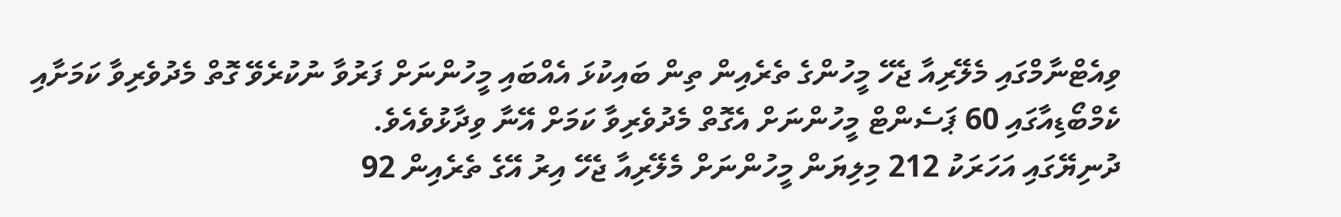ވިއެޓްނާމްގައި މެލޭރިއާ ޖެހޭ މީހުންގެ ތެރެއިން ތިން ބައިކުޅަ އެއްބައި މީހުންނަށް ފަރުވާ ނުކުރެވޭ ގޮތް މެދުވެރިވާ ކަމަށާއި ކެމްބޯޑިއާގައި 60 ޕަސެންޓް މީހުންނަށް އެގޮތް މެދުވެރިވާ ކަމަށް އޭނާ ވިދާޅުވެއެވެ.
ދުނިޔޭގައި އަހަރަކު 212 މިލިޔަން މީހުންނަށް މެލޭރިއާ ޖެހޭ އިރު އޭގެ ތެރެއިން 92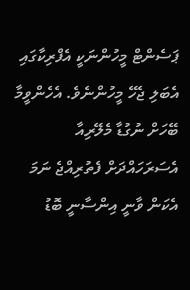ޕަސެންޓް މީހުންނަކީ އެފްރިކާގައި އެބަލި ޖެހޭ މީހުންނެވެ. އެހެންވީމާ ބޭހަށް ނުގުޑާ މެލޭރިއާ އެސަރަހައްދަށް ފެތުރިއްޖެ ނަމަ އެކަން ވާނީ އިންސާނީ ބޮޑު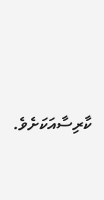ކާރިސާއަކަށެވެ.